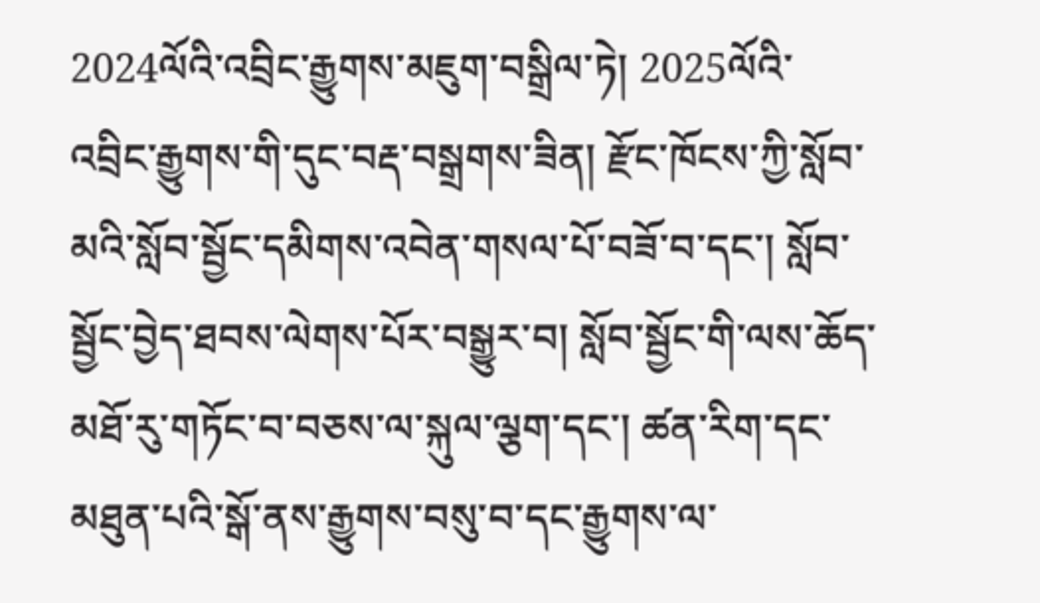2024ལོའི་འབྲིང་རྒྱུགས་མཇུག་བསྒྲིལ་ཏེ། 2025ལོའི་འབྲིང་རྒྱུགས་གི་དུང་བརྡ་བསྒྲགས་ཟིན། རྫོང་ཁོངས་ཀྱི་སློབ་མའི་སློབ་སྦྱོང་དམིགས་འབེན་གསལ་པོ་བཟོ་བ་དང་། སློབ་སྦྱོང་བྱེད་ཐབས་ལེགས་པོར་བསྒྱུར་བ། སློབ་སྦྱོང་གི་ལས་ཆོད་མཐོ་རུ་གཏོང་བ་བཅས་ལ་སྐུལ་ལྕག་དང་། ཚན་རིག་དང་མཐུན་པའི་སྒོ་ནས་རྒྱུགས་བསུ་བ་དང་རྒྱུགས་ལ་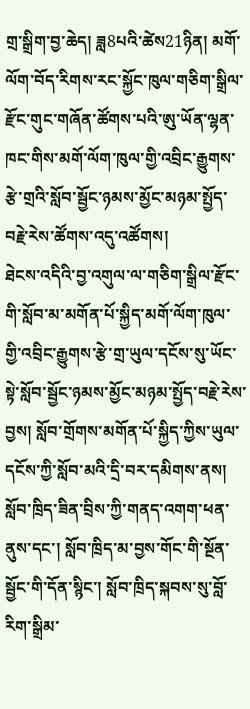གྲ་སྒྲིག་བྱ་ཆེད། ཟླ8པའི་ཚེས21ཉིན། མགོ་ལོག་བོད་རིགས་རང་སྐྱོང་ཁུལ་གཅིག་སྒྲིལ་རྫོང་གུང་གཞོན་ཚོགས་པའི་ཨུ་ཡོན་ལྷན་ཁང་གིས་མགོ་ལོག་ཁུལ་གྱི་འབྲིང་རྒྱུགས་རྩེ་གྲའི་སློབ་སྦྱོང་ཉམས་མྱོང་མཉམ་སྤྱོད་བརྗེ་རེས་ཚོགས་འདུ་འཚོགས།
ཐེངས་འདིའི་བྱ་འགུལ་ལ་གཅིག་སྒྲིལ་རྫོང་གི་སློབ་མ་མགོན་པོ་སྐྱིད་མགོ་ལོག་ཁུལ་གྱི་འབྲིང་རྒྱུགས་རྩེ་གྲ་ཡུལ་དངོས་སུ་ཡོང་སྟེ་སློབ་སྦྱོང་ཉམས་མྱོང་མཉམ་སྤྱོད་བརྗེ་རེས་བྱས། སློབ་གྲོགས་མགོན་པོ་སྐྱིད་ཀྱིས་ཡུལ་དངོས་ཀྱི་སློབ་མའི་དྲི་བར་དམིགས་ནས། སློབ་ཁྲིད་ཟིན་བྲིས་ཀྱི་གནད་འགག་ཕན་ནུས་དང་། སློབ་ཁྲིད་མ་བྱས་གོང་གི་སྔོན་སྦྱོང་གི་དོན་སྙིང་། སློབ་ཁྲིད་སྐབས་སུ་བློ་རིག་སྒྲིམ་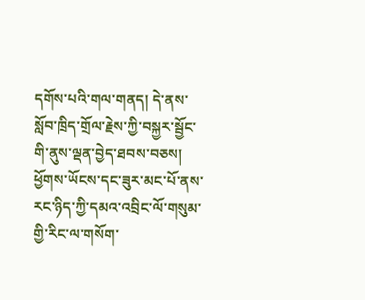དགོས་པའི་གལ་གནད། དེ་ནས་སློབ་ཁྲིད་གྲོལ་རྗེས་ཀྱི་བསྐྱར་སྦྱོང་གི་ནུས་ལྡན་བྱེད་ཐབས་བཅས། ཕྱོགས་ཡོངས་དང་ཟུར་མང་པོ་ནས་རང་ཉིད་ཀྱི་དམའ་འབྲིང་ལོ་གསུམ་གྱི་རིང་ལ་གསོག་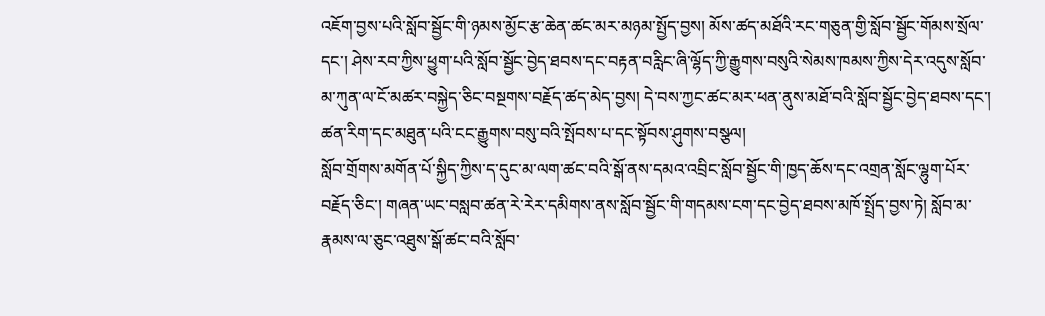འཇོག་བྱས་པའི་སློབ་སྦྱོང་གི་ཉམས་མྱོང་རྩ་ཆེན་ཚང་མར་མཉམ་སྤྱོད་བྱས། མོས་ཚད་མཐོའི་རང་གཅུན་གྱི་སློབ་སྦྱོང་གོམས་སྲོལ་དང་། ཤེས་རབ་ཀྱིས་ཕྱུག་པའི་སློབ་སྦྱོང་བྱེད་ཐབས་དང་བརྟན་བརླིང་ཞི་ལྷོད་ཀྱི་རྒྱུགས་བསུའི་སེམས་ཁམས་ཀྱིས་དེར་འདུས་སློབ་མ་ཀུན་ལ་ངོ་མཚར་བསྐྱེད་ཅིང་བསྔགས་བརྗོད་ཚད་མེད་བྱས། དེ་བས་ཀྱང་ཚང་མར་ཕན་ནུས་མཐོ་བའི་སློབ་སྦྱོང་བྱེད་ཐབས་དང་། ཚན་རིག་དང་མཐུན་པའི་ངང་རྒྱུགས་བསུ་བའི་སྤོབས་པ་དང་སྟོབས་ཤུགས་བསྩལ།
སློབ་གྲོགས་མགོན་པོ་སྐྱིད་ཀྱིས་ད་དུང་མ་ལག་ཚང་བའི་སྒོ་ནས་དམའ་འབྲིང་སློབ་སྦྱོང་གི་ཁྱད་ཆོས་དང་འགྲན་སློང་ལྷུག་པོར་བརྗོད་ཅིང་། གཞན་ཡང་བསླབ་ཚན་རེ་རེར་དམིགས་ནས་སློབ་སྦྱོང་གི་གདམས་ངག་དང་བྱེད་ཐབས་མཁོ་སྤྲོད་བྱས་ཏེ། སློབ་མ་རྣམས་ལ་ཅུང་འཐུས་སྒོ་ཚང་བའི་སློབ་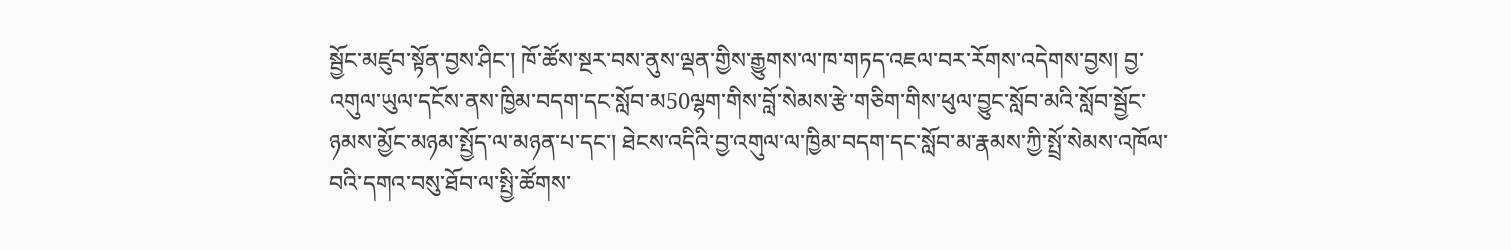སྦྱོང་མཛུབ་སྟོན་བྱས་ཤིང་། ཁོ་ཚོས་སྔར་བས་ནུས་ལྡན་གྱིས་རྒྱུགས་ལ་ཁ་གཏད་འཇལ་བར་རོགས་འདེགས་བྱས། བྱ་འགུལ་ཡུལ་དངོས་ནས་ཁྱིམ་བདག་དང་སློབ་མ50ལྷག་གིས་བློ་སེམས་རྩེ་གཅིག་གིས་ཕུལ་བྱུང་སློབ་མའི་སློབ་སྦྱོང་ཉམས་མྱོང་མཉམ་སྤྱོད་ལ་མཉན་པ་དང་། ཐེངས་འདིའི་བྱ་འགུལ་ལ་ཁྱིམ་བདག་དང་སློབ་མ་རྣམས་ཀྱི་སྤྲོ་སེམས་འཁོལ་བའི་དགའ་བསུ་ཐོབ་ལ་སྤྱི་ཚོགས་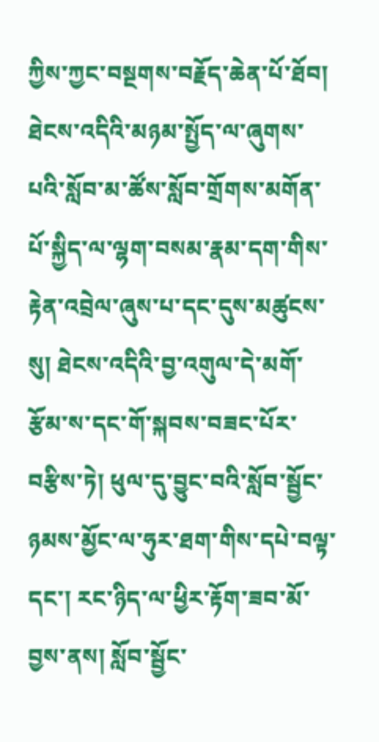ཀྱིས་ཀྱང་བསྔགས་བརྗོད་ཆེན་པོ་ཐོབ།
ཐེངས་འདིའི་མཉམ་སྤྱོད་ལ་ཞུགས་པའི་སློབ་མ་ཚོས་སློབ་གྲོགས་མགོན་པོ་སྐྱིད་ལ་ལྷག་བསམ་རྣམ་དག་གིས་རྟེན་འབྲེལ་ཞུས་པ་དང་དུས་མཚུངས་སུ། ཐེངས་འདིའི་བྱ་འགུལ་དེ་མགོ་རྩོམ་ས་དང་གོ་སྐབས་བཟང་པོར་བརྩིས་ཏེ། ཕུལ་དུ་བྱུང་བའི་སློབ་སྦྱོང་ཉམས་མྱོང་ལ་ཧུར་ཐག་གིས་དཔེ་བལྟ་དང་། རང་ཉིད་ལ་ཕྱིར་རྟོག་ཟབ་མོ་བྱས་ནས། སློབ་སྦྱོང་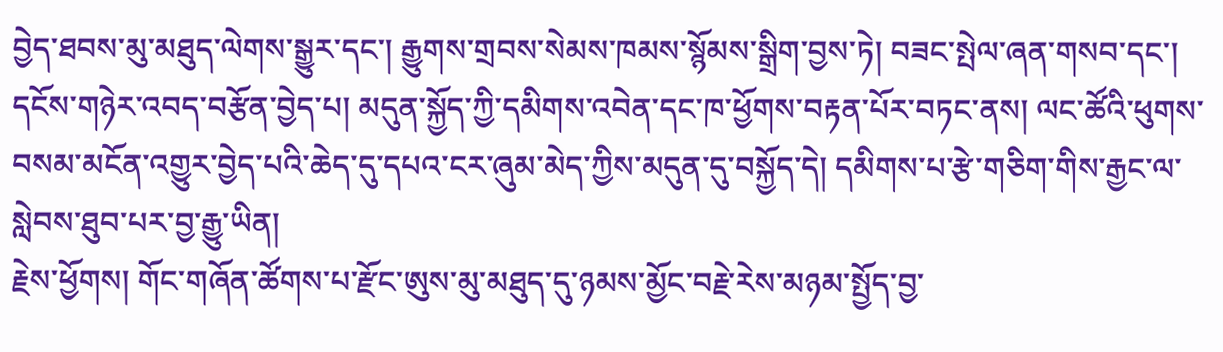བྱེད་ཐབས་མུ་མཐུད་ལེགས་སྒྱུར་དང་། རྒྱུགས་གྲབས་སེམས་ཁམས་སྙོམས་སྒྲིག་བྱས་ཏེ། བཟང་སྤེལ་ཞན་གསབ་དང་། དངོས་གཉེར་འབད་བརྩོན་བྱེད་པ། མདུན་སྐྱོད་ཀྱི་དམིགས་འབེན་དང་ཁ་ཕྱོགས་བརྟན་པོར་བཏང་ནས། ལང་ཚོའི་ཕུགས་བསམ་མངོན་འགྱུར་བྱེད་པའི་ཆེད་དུ་དཔའ་ངར་ཞུམ་མེད་ཀྱིས་མདུན་དུ་བསྐྱོད་དེ། དམིགས་པ་རྩེ་གཅིག་གིས་རྒྱང་ལ་སླེབས་ཐུབ་པར་བྱ་རྒྱུ་ཡིན།
རྗེས་ཕྱོགས། གོང་གཞོན་ཚོགས་པ་རྫོང་ཨུས་མུ་མཐུད་དུ་ཉམས་མྱོང་བརྗེ་རེས་མཉམ་སྤྱོད་བྱ་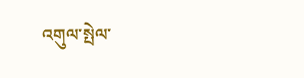འགུལ་སྤེལ་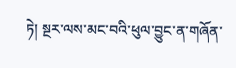ཏེ། སྔར་ལས་མང་བའི་ཕུལ་བྱུང་ན་གཞོན་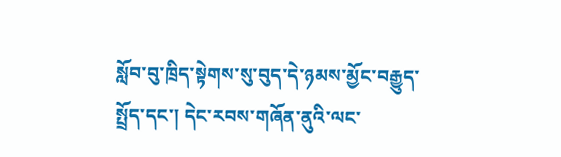སློབ་བུ་ཁྲིད་སྟེགས་སུ་བུད་དེ་ཉམས་མྱོང་བརྒྱུད་སྤྲོད་དང་། དེང་རབས་གཞོན་ནུའི་ལང་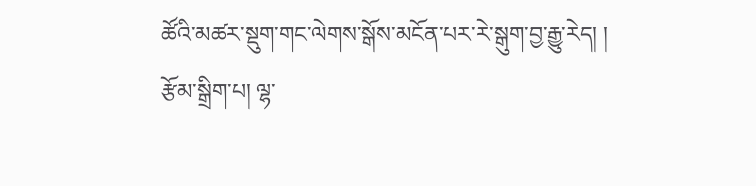ཚོའི་མཚར་སྡུག་གང་ལེགས་སྒོས་མངོན་པར་རེ་སྒུག་བྱ་རྒྱུ་རེད། །
རྩོམ་སྒྲིག་པ། ལྷ་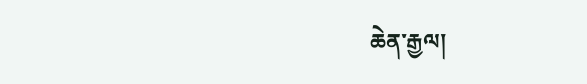ཆེན་རྒྱལ།